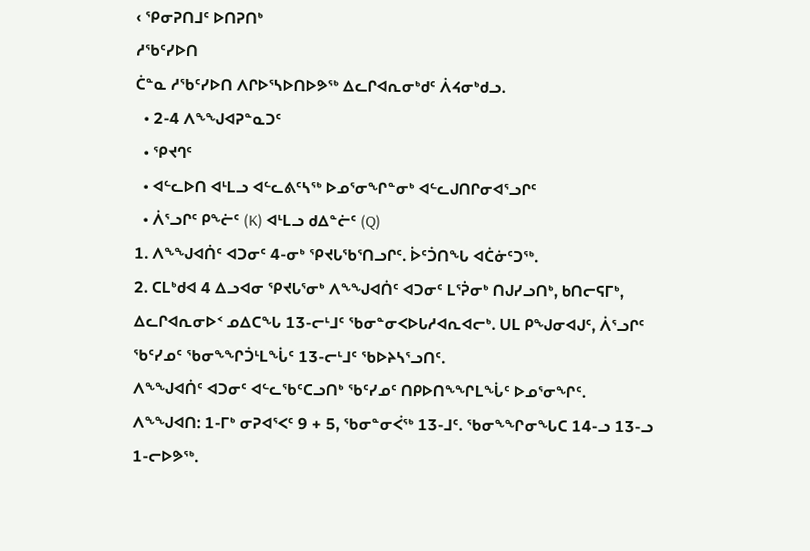‹ ᕿᓂᕈᑎᒧᑦ ᐅᑎᕈᑎᒃ
ᓱᖃᑦᓯᐅᑎ
ᑖᓐᓇ ᓱᖃᑦᓯᐅᑎ ᐱᒋᐅᕐᓴᐅᑎᐅᕗᖅ ᐃᓚᒋᐊᕆᓂᒃᑯᑦ ᐲᔦᓂᒃᑯᓗ.
  • 2-4 ᐱᖕᖑᐊᕈᓐᓇᑐᑦ
  • ᕿᔪᒉᑦ
  • ᐊᓪᓚᐅᑎ ᐊᒻᒪᓗ ᐊᓪᓚᕕᑦᓴᖅ ᐅᓄᕐᓂᖏᓐᓂᒃ ᐊᓪᓚᒍᑎᒋᓂᐊᕐᓗᒋᑦ
  • ᐲᕐᓗᒋᑦ ᑭᖕᓖᑦ (K) ᐊᒻᒪᓗ ᑯᐃᓐᓖᑦ (Q)
1. ᐱᖕᖑᐊᑏᑦ ᐊᑐᓂᑦ 4-ᓂᒃ ᕿᔪᒐᖃᕐᑎᓗᒋᑦ. ᐆᑦᑑᑎᖓ ᐊᑖᓃᑦᑐᖅ.
2. ᑕᒪᒃᑯᐊ 4 ᐃᓗᐊᓂ ᕿᔪᒐᕐᓂᒃ ᐱᖕᖑᐊᑏᑦ ᐊᑐᓂᑦ ᒪᕐᕉᓂᒃ ᑎᒍᓯᓗᑎᒃ, ᑲᑎᓕᕋᒥᒃ, ᐃᓚᒋᐊᕆᓂᐅᑉ ᓄᐃᑕᖓ 13-ᓕᒻᒧᑦ ᖃᓂᓐᓂᐸᐅᒐᓱᐊᕆᐊᓕᒃ. ᑌᒪ ᑭᖑᓂᐊᒍᑦ, ᐲᕐᓗᒋᑦ ᖃᑦᓯᓄᑦ ᖃᓂᖕᖏᑑᒻᒪᖔᑦ 13-ᓕᒻᒧᑦ ᖃᐅᔨᓴᕐᓗᑎᑦ.
ᐱᖕᖑᐊᑏᑦ ᐊᑐᓂᑦ ᐊᓪᓚᖃᑦᑕᓗᑎᒃ ᖃᑦᓯᓄᑦ ᑎᑭᐅᑎᖕᖏᒪᖔᑦ ᐅᓄᕐᓂᖏᑦ.
ᐱᖕᖑᐊᑎ: 1-ᒥᒃ ᓂᕈᐊᕐᐸᑦ 9 + 5, ᖃᓂᓐᓂᐹᖅ 13-ᒧᑦ. ᖃᓂᖕᖏᓂᖓᑕ 14-ᓗ 13-ᓗ  1-ᓕᐅᕗᖅ.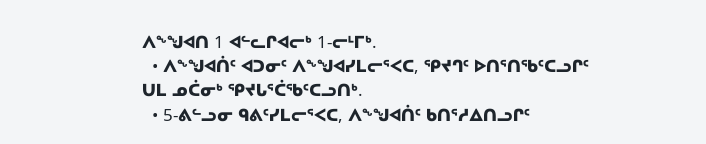ᐱᖕᖑᐊᑎ 1 ᐊᓪᓚᒋᐊᓕᒃ 1-ᓕᒻᒥᒃ.
  • ᐱᖕᖑᐊᑏᑦ ᐊᑐᓂᑦ ᐱᖕᖑᐊᓯᒪᓕᕐᐸᑕ, ᕿᔪᒉᑦ ᐅᑎᕐᑎᖃᑦᑕᓗᒋᑦ ᑌᒪ ᓄᑖᓂᒃ ᕿᔪᒐᕐᑖᖃᑦᑕᓗᑎᒃ.
  • 5-ᕕᓪᓗᓂ ᑫᕕᑦᓯᒪᓕᕐᐸᑕ, ᐱᖕᖑᐊᑏᑦ ᑲᑎᕐᓱᐃᑎᓗᒋᑦ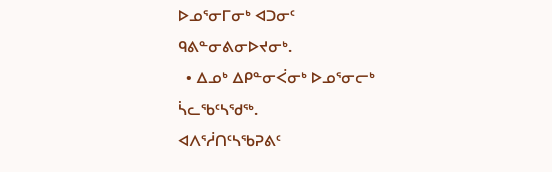ᐅᓄᕐᓂᒥᓂᒃ ᐊᑐᓂᑦ ᑫᕕᓐᓂᕕᓂᐅᔪᓂᒃ.
  • ᐃᓄᒃ ᐃᑭᓐᓂᐹᓂᒃ ᐅᓄᕐᓂᓕᒃ ᓵᓚᖃᑦᓴᖁᖅ.
ᐊᐱᕐᓲᑎᑦᓴᖃᕈᕕᑦ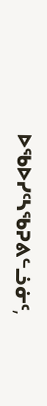ᐅᖃᐅᓯᑦᓴᖃᕈᕕᓪᓘᓃᑦ,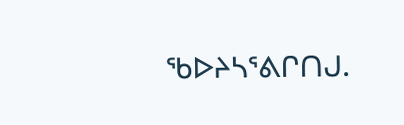ᖃᐅᔨᓴᕐᕕᒋᑎᒍ.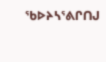ᖃᐅᔨᓴᕐᕕᒋᑎᒍ